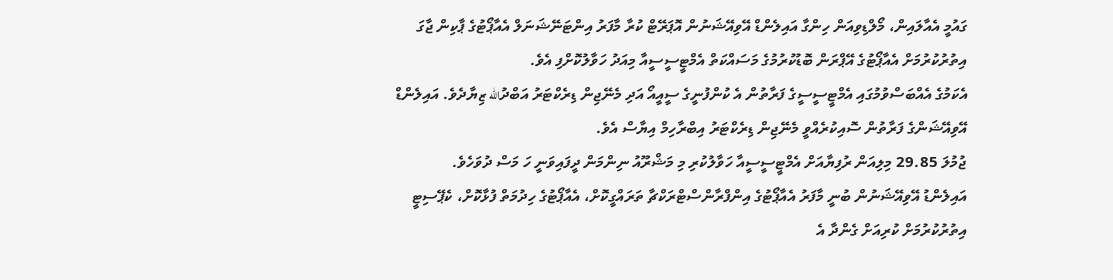ގައުމީ އެއާލައިން، މޯލްޑިވިއަން ހިންގާ އައިލެންޑް އޭވިއޭޝަނުން އޮޕަރޭޓް ކުރާ މާފަރު އިންޓަނޭޝަނަލް އެއާޕޯޓުގެ ޕާކިން ޖާގަ އިތުރުކުރުމަށް އެއާޕޯޓުގެ އޭޕްރަން ބޮޑުކުރުމުގެ މަސައްކަތް އެމްޓީސީސީއާ މިއަދު ހަވާލުކޮށްފި އެވެ.
އެކަމުގެ އެއްބަސްވުމުގައި އެމްޓީސީސީގެ ފަރާތުން އެ ކުންފުނީގެ ސީއީއޯ އަދި މެނޭޖިން ޑިރެކްޓަރު އަބްދުالله ޒިޔާދެވެ. އައިލެންޑް އޭވިއޭޝަންގެ ފަރާތުން ސޮއިކުރެއްވީ މެނޭޖިން ޑިރެކްޓަރު އިބްރާހިމް އިޔާސް އެވެ.
ޖުމުލަ 29.85 މިލިއަން ރުފިޔާއަށް އެމްޓީސީސީއާ ހަވާލުކުރި މި މަޝްރޫއު ނިންމަން ދީފައިވަނީ ހަ މަސް ދުވަހެވެ.
އައިލެންޑު އޭވިއޭޝަނުން ބުނީ މާފަރު އެއާޕޯޓުގެ އިންފްރާންސްޓްރަކްޗާ ތަރައްގީކޮށް، އެއާޕޯޓުގެ ހިދުމަތް ފުޅާކޮށް، ކެޕޭސިޓީ އިތުރުކުރުމަށް ކުރިއަށް ގެންދާ އެ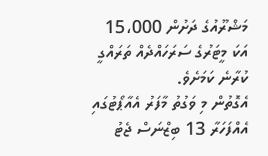މަޝްރޫއުގެ ދަށުން 15،000 އަކަ މީޓަރުގެ ސަރަހައްދެއް ތަރައްގީ ކުރާނެ ކަމަށެވެ.
އެގޮތުން މި ވަގުތު މާފަރު އެއާޕޯޓުގައި އެއްފަހަރާ 13 ބިޒްނަސް ޖެޓު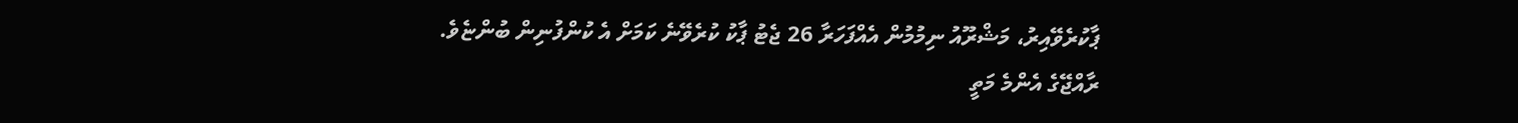ޕާކުރެވޭއިރު، މަޝްރޫއު ނިމުމުން އެއްފަހަރާ 26 ޖެޓު ޕާކު ކުރެވޭނެ ކަމަށް އެ ކުންފުނިން ބުންޏެވެ.
ރާއްޖޭގެ އެންމެ މަތީ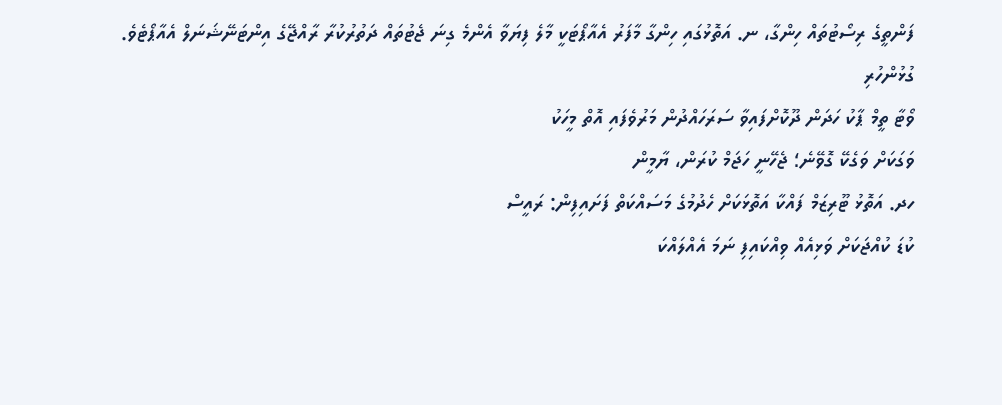ފަންތީގެ ރިސޯޓުތައް ހިންގާ، ނ. އަތޮޅުގައި ހިންގާ މާފަރު އެއާޕޯޓަކީ މާލެ ފިޔަވާ އެންމެ ގިނަ ޖެޓުތައް ދަތުރުކުރާ ރާއްޖޭގެ އިންޓަނޭޝަނަލް އެއާޕޯޓެވެ.
ގުޅުންހުރި
ވޯޓާ ތީމް ޕާކު ހަދަން ދޫކޮށްފައިވާ ސަރަހައްދުން މަރުވެފައި އޮތް މީހަކު
ވަގަކަށް ވަގެކޭ ގޮވޭނެ؛ ޖެހޭނީ ހަޖަމް ކުރަން، ޔާމީން
ހދ. އަތޮޅު ޓޫރިޒަމް ފައްކާ އަތޮޅަކަށް ހެދުމުގެ މަސައްކަތް ފަށައިފިން: ރައީސް
ކުޑަ ކުއްޖަކަށް ވަޅިއެއް ވިއްކައިފި ނަމަ އެއްލައްކަ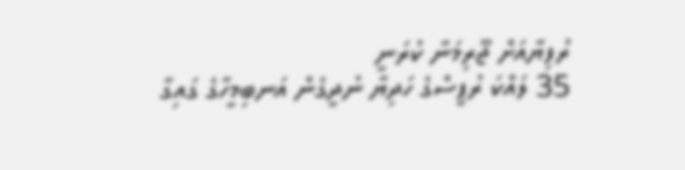ރުފިޔާއަށް ޖޫރިމަނާ ކުރަނީ
35 ލައްކަ ރުޕީސްގެ ހަދިޔާ ނުދީގެން އަނބިމީހާގެ ގައިގާ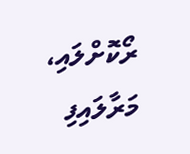ރޯކޮށްލައި، މަރާލައިފި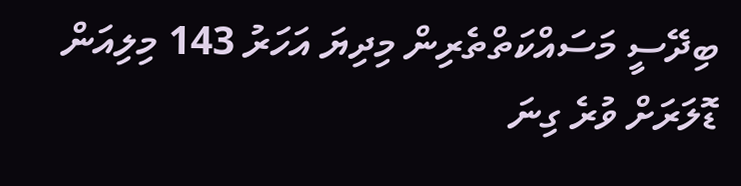ބިދޭސީ މަސައްކަތްތެރިން މިދިޔަ އަހަރު 143 މިލިއަން ޑޮލަރަށް ވުރެ ގިނަ